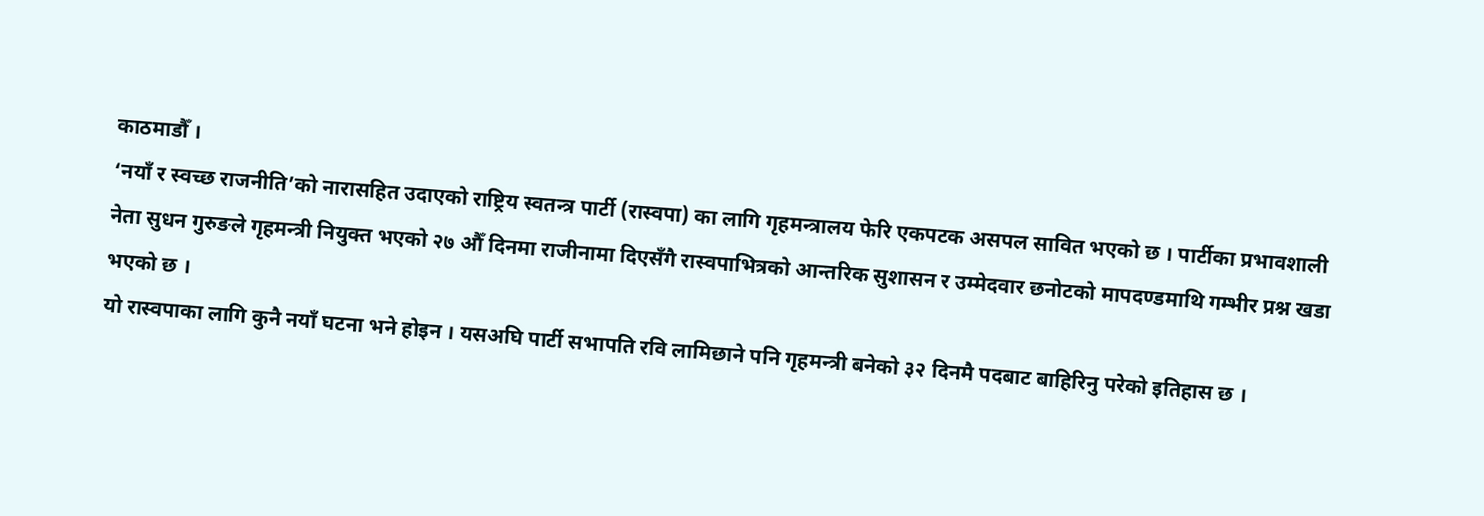काठमाडौँ ।
‘नयाँ र स्वच्छ राजनीति’को नारासहित उदाएको राष्ट्रिय स्वतन्त्र पार्टी (रास्वपा) का लागि गृहमन्त्रालय फेरि एकपटक असपल सावित भएको छ । पार्टीका प्रभावशाली नेता सुधन गुरुङले गृहमन्त्री नियुक्त भएको २७ औँ दिनमा राजीनामा दिएसँगै रास्वपाभित्रको आन्तरिक सुशासन र उम्मेदवार छनोटको मापदण्डमाथि गम्भीर प्रश्न खडा भएको छ ।
यो रास्वपाका लागि कुनै नयाँ घटना भने होइन । यसअघि पार्टी सभापति रवि लामिछाने पनि गृहमन्त्री बनेको ३२ दिनमै पदबाट बाहिरिनु परेको इतिहास छ ।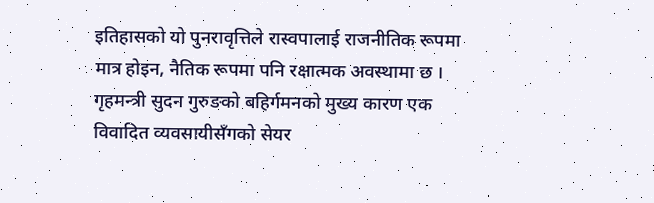इतिहासको यो पुनरावृत्तिले रास्वपालाई राजनीतिक रूपमा मात्र होइन, नैतिक रूपमा पनि रक्षात्मक अवस्थामा छ ।
गृहमन्त्री सुदन गुरुङको बहिर्गमनको मुख्य कारण एक विवादित व्यवसायीसँगको सेयर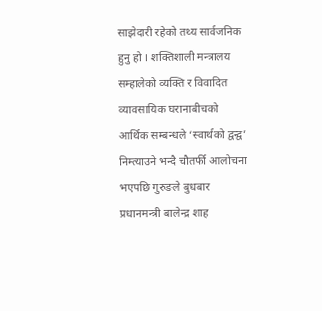साझेदारी रहेको तथ्य सार्वजनिक हुनु हो । शक्तिशाली मन्त्रालय सम्हालेको व्यक्ति र विवादित व्यावसायिक घरानाबीचको आर्थिक सम्बन्धले ‘स्वार्थको द्वन्द्व’ निम्त्याउने भन्दै चौतर्फी आलोचना भएपछि गुरुङले बुधबार प्रधानमन्त्री बालेन्द्र शाह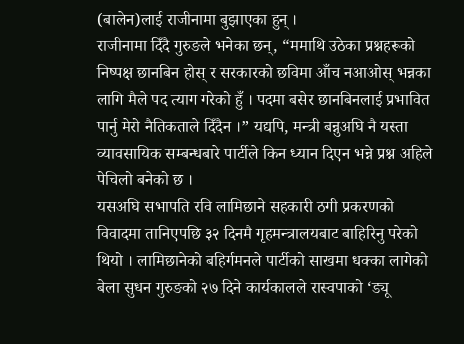(बालेन)लाई राजीनामा बुझाएका हुन् ।
राजीनामा दिँदै गुरुङले भनेका छन्, “ममाथि उठेका प्रश्नहरूको निष्पक्ष छानबिन होस् र सरकारको छविमा आँच नआओस् भन्नका लागि मैले पद त्याग गरेको हुँ । पदमा बसेर छानबिनलाई प्रभावित पार्नु मेरो नैतिकताले दिँदैन ।” यद्यपि, मन्त्री बन्नुअघि नै यस्ता व्यावसायिक सम्बन्धबारे पार्टीले किन ध्यान दिएन भन्ने प्रश्न अहिले पेचिलो बनेको छ ।
यसअघि सभापति रवि लामिछाने सहकारी ठगी प्रकरणको विवादमा तानिएपछि ३२ दिनमै गृहमन्त्रालयबाट बाहिरिनु परेको थियो । लामिछानेको बहिर्गमनले पार्टीको साखमा धक्का लागेको बेला सुधन गुरुङको २७ दिने कार्यकालले रास्वपाको ‘ड्यू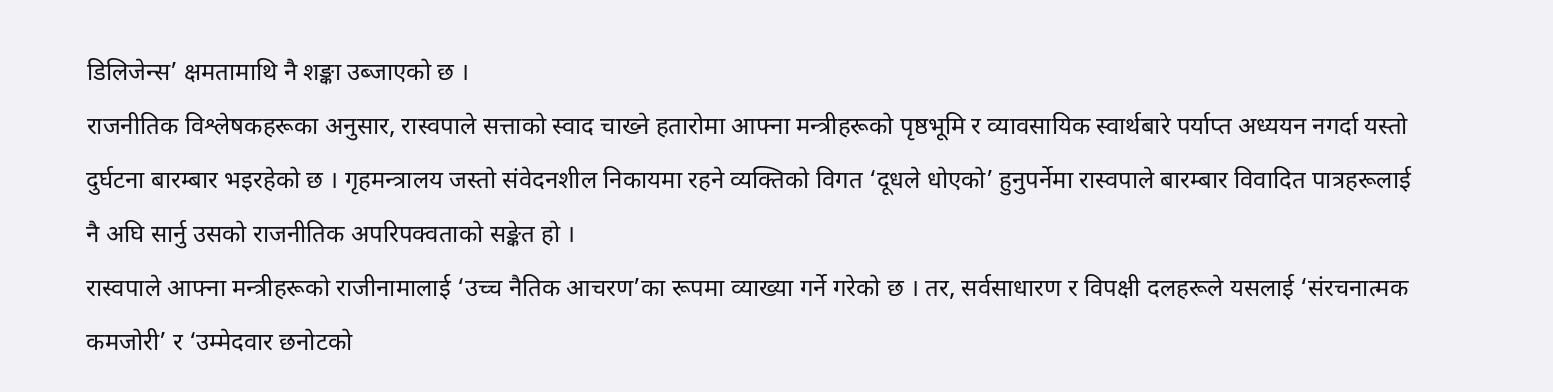डिलिजेन्स’ क्षमतामाथि नै शङ्का उब्जाएको छ ।
राजनीतिक विश्लेषकहरूका अनुसार, रास्वपाले सत्ताको स्वाद चाख्ने हतारोमा आफ्ना मन्त्रीहरूको पृष्ठभूमि र व्यावसायिक स्वार्थबारे पर्याप्त अध्ययन नगर्दा यस्तो दुर्घटना बारम्बार भइरहेको छ । गृहमन्त्रालय जस्तो संवेदनशील निकायमा रहने व्यक्तिको विगत ‘दूधले धोएको’ हुनुपर्नेमा रास्वपाले बारम्बार विवादित पात्रहरूलाई नै अघि सार्नु उसको राजनीतिक अपरिपक्वताको सङ्केत हो ।
रास्वपाले आफ्ना मन्त्रीहरूको राजीनामालाई ‘उच्च नैतिक आचरण’का रूपमा व्याख्या गर्ने गरेको छ । तर, सर्वसाधारण र विपक्षी दलहरूले यसलाई ‘संरचनात्मक कमजोरी’ र ‘उम्मेदवार छनोटको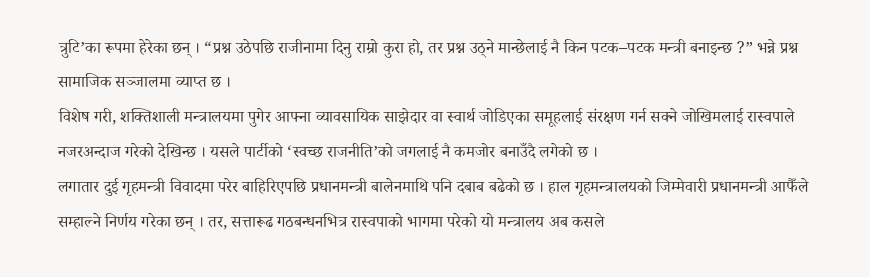त्रुटि’का रूपमा हेरेका छन् । “प्रश्न उठेपछि राजीनामा दिनु राम्रो कुरा हो, तर प्रश्न उठ्ने मान्छेलाई नै किन पटक–पटक मन्त्री बनाइन्छ ?” भन्ने प्रश्न सामाजिक सञ्जालमा व्याप्त छ ।
विशेष गरी, शक्तिशाली मन्त्रालयमा पुगेर आफ्ना व्यावसायिक साझेदार वा स्वार्थ जोडिएका समूहलाई संरक्षण गर्न सक्ने जोखिमलाई रास्वपाले नजरअन्दाज गरेको देखिन्छ । यसले पार्टीको ‘स्वच्छ राजनीति’को जगलाई नै कमजोर बनाउँदै लगेको छ ।
लगातार दुई गृहमन्त्री विवादमा परेर बाहिरिएपछि प्रधानमन्त्री बालेनमाथि पनि दबाब बढेको छ । हाल गृहमन्त्रालयको जिम्मेवारी प्रधानमन्त्री आफैँले सम्हाल्ने निर्णय गरेका छन् । तर, सत्तारूढ गठबन्धनभित्र रास्वपाको भागमा परेको यो मन्त्रालय अब कसले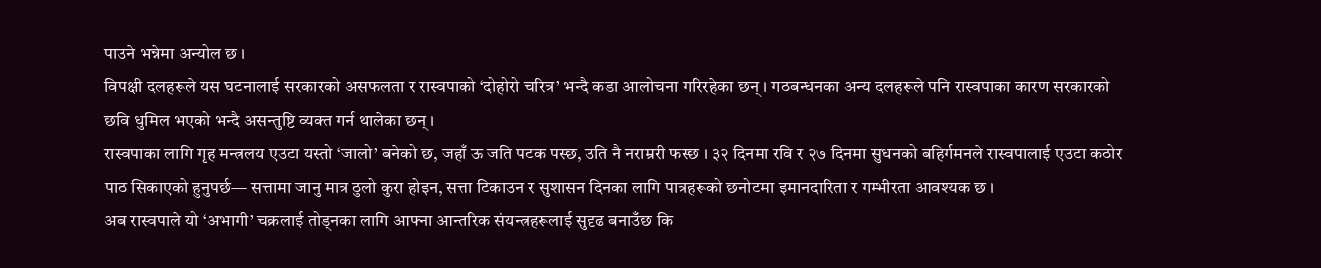पाउने भन्नेमा अन्योल छ ।
विपक्षी दलहरूले यस घटनालाई सरकारको असफलता र रास्वपाको ‘दोहोरो चरित्र’ भन्दै कडा आलोचना गरिरहेका छन् । गठबन्धनका अन्य दलहरूले पनि रास्वपाका कारण सरकारको छवि धुमिल भएको भन्दै असन्तुष्टि व्यक्त गर्न थालेका छन् ।
रास्वपाका लागि गृह मन्त्रलय एउटा यस्तो ‘जालो’ बनेको छ, जहाँ ऊ जति पटक पस्छ, उति नै नराम्ररी फस्छ । ३२ दिनमा रवि र २७ दिनमा सुधनको बहिर्गमनले रास्वपालाई एउटा कठोर पाठ सिकाएको हुनुपर्छ— सत्तामा जानु मात्र ठुलो कुरा होइन, सत्ता टिकाउन र सुशासन दिनका लागि पात्रहरूको छनोटमा इमानदारिता र गम्भीरता आवश्यक छ ।
अब रास्वपाले यो ‘अभागी’ चक्रलाई तोड्नका लागि आफ्ना आन्तरिक संयन्त्रहरूलाई सुदृढ बनाउँछ कि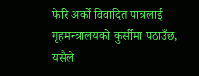फेरि अर्को विवादित पात्रलाई गृहमन्त्रालयको कुर्सीमा पठाउँछ, यसैले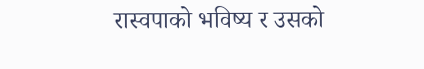रास्वपाको भविष्य र उसको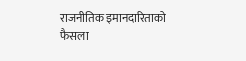राजनीतिक इमानदारिताको फैसला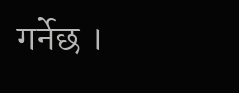गर्नेछ ।